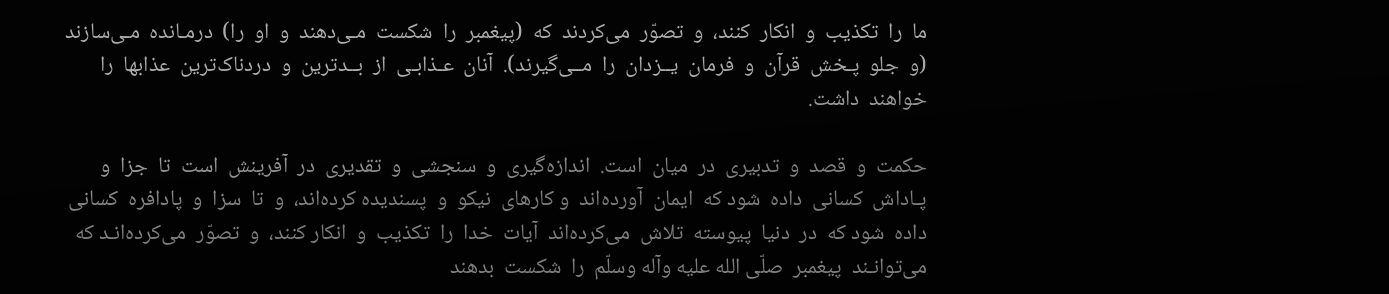ما  را  تکذیب  و  انکار  کنند،  و  تصوّر  می‌کردند  که  (پیغمبر  را  شکست  مـی‌دهند  و  او  را)  درمـانده  مـی‌سازند  (و  جلو  پـخش  قرآن  و  فرمان  یــزدان  را  مــی‌گیرند).  آنان  عـذابـی  از  بــدترین  و  دردناک‌ترین  عذابها  را  خواهند  داشت‌.

حکمت  و  قصد  و  تدبیری  در  میان  است‌.  اندازه‌گیری  و  سنجشی  و  تقدیری  در  آفرینش  است  تا  جزا  و  پـاداش  کسانی  داده  شود که  ایمان  آورده‌اند  و کارهای  نیکو  و  پسنديده‌ کرده‌اند،  و  تا  سزا  و  پادافره  کسانی  داده  شود که  در  دنیا  پیوسته  تلاش  می‌کرده‌اند  آیات  خدا  را  تکذیب  و  انکار کنند،  و  تصوّر  می‌کرده‌انـد که  می‌توانـند  پیغمبر  صلّی الله عليه وآله وسلّم  را  شکست  بدهند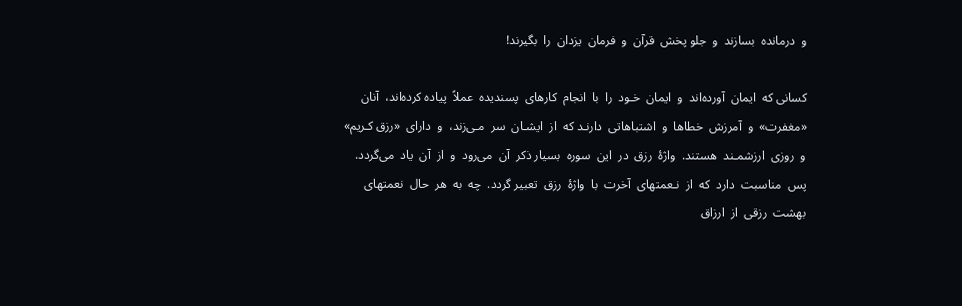و  درمانده  بسازند  و  جلو پخش  قرآن  و  فرمان  یزدان  را  بگیرند!

کسانی ‌که  ايمان  آورده‌اند  و  ایمان  خـود  را  با  انجام  کارهای  پسندیده  عملاً  پیاده ‌کرده‌اند،  آنان  «مغفرت‌»  و  آمرزش  خطاها  و  اشتباهاتی  دارنـد که  از  ایشـان  سر  مـی‌زند،  و  دارای  «رزق‌ کـریم‌»  و  روزی  ارزشمـند  هستند.  واژۀ  رزق  در  این  سوره  بسیار ذکر  آن  می‌رود  و  از  آن  یاد  می‌گردد.  پس  مناسبت  دارد  که  از  نـعمتهای  آخرت  با  واژۀ  رزق  تعبیر گردد.  چه  به  هر  حال  نعمتهای  بهشت  رزقی  از  ارزاق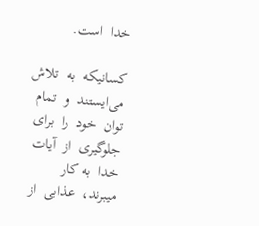خدا  است‌.

کسانیکه  به  تلاش  می‌ایستند  و  تمام  توان  خود  را  برای  جلوگيری  از  آیات  خد‌ا  به‌ کار  میبرند،  عذابی  از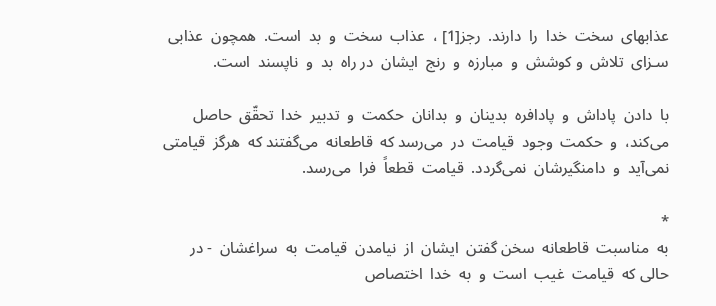عذابهای  سخت  خدا  را  دارند.  رجز[1] ،  عذاب  سخت  و  بد  است‌.  همچون  عذابی  سـزای  تلاش  و کوشش  و  مبارزه  و  رنج  ایشان  در راه  بد  و  ناپسند  است‌.

با  دادن  پاداش  و  پادافره  بدینان  و  بدانان  حکمت  و  تدبیر  خدا  تحقّق  حاصل  می‌کند،  و  حکمت  وجود  قیامت  در  می‌رسد که  قاطعانه  می‌گفتند که  هرگز  قیامتی  نمی‌آید  و  دامنگيرشان  نمی‌گردد.  قیامت  قطعاً  فرا  می‌رسد.

*
به  مناسبت  قاطعانه  سخن‌ گفتن  ایشان  از  نیامدن  قیامت  به  سراغشان  - در  حالی ‌که  قیامت  غیب  است  و  به  خدا  اختصاص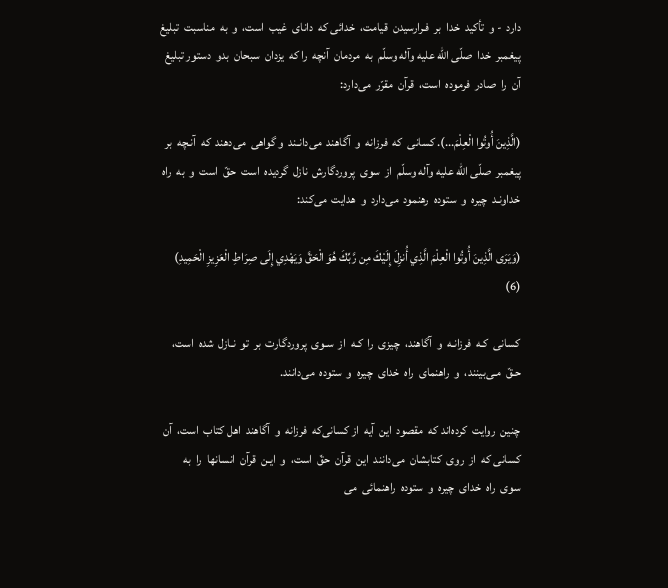دارد  - و  تأکید  خدا  بر  فـرارسیدن  قیامت‌،  خد‌ائی ‌که  دانای  غیب  است‌،  و  به  مناسبت  تبلیغ  پیغمبر  خدا  صلّی الله عليه وآله وسلّم  به  مردمان  آنچه  را که  یزدان  سبحان  بدو  دستور تبليغ  آن  را  صادر  فرموده  است‌،  قرآن  مقرّر  می‌دارد:

(الَّذِينَ أُوتُوا الْعِلْمَ...). کسانی  که  فرزانه  و  آگاهند  می‌دانـند  و گواهی  می‌دهند  که  آنـچه  بر  پيغمبر  صلّی الله عليه وآله وسلّم  از  سوی  پروردگارش  نازل  گردیده  است  حقّ  است  و  به  راه  خداونـد  چیره  و  ستوده  رهنمود  می‌دارد  و  هدایت  می‌كند:

(وَيَرَى الَّذِينَ أُوتُوا الْعِلْمَ الَّذِي أُنزِلَ إِلَيْكَ مِن رَّبِّكَ هُوَ الْحَقَّ وَيَهْدِي إِلَى صِرَاطِ الْعَزِيزِ الْحَمِيدِ) (6)

کسانی  کـه  فرزانـه  و  آگاهند،  چیزی  را  کـه  از  سـوی  پروردگارت  بر  تو  نـازل  شده  است‌،  حـقّ  مـی‌بینند،  و  راهنمای  راه  خدای  چیره  و  ستوده  می‌دانند.

چنین  روایت  کرده‌اند که  مقصود  این  آیه  از کسانی‌که  فرزانه  و  آگاهند  اهل‌ کتاب  است‌،  آن‌ کسانی‌ که  از  روی  کتابشان  می‌دانند  این  قرآن  حقّ  است‌،  و  ایـن  قرآن  انسانها  را  به  سوی  راه  خدای  چیره  و  ستوده  راهنمائی  مى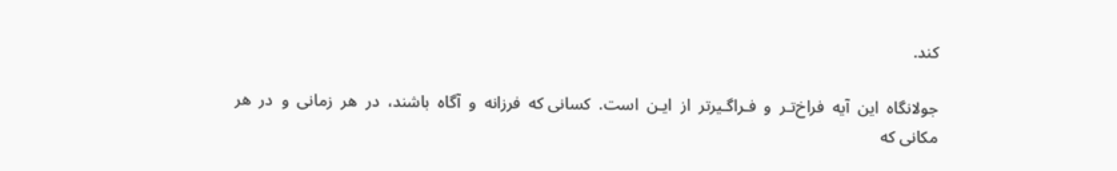كند.

جولانگاه  این  آیه  فراخ‌تـر  و  فـراگـیرتر  از  ایـن  است‌.  کسانی ‌که  فرزانه  و  آگاه  باشند،  در  هر  زمانی  و  در  هر  مکانی ‌که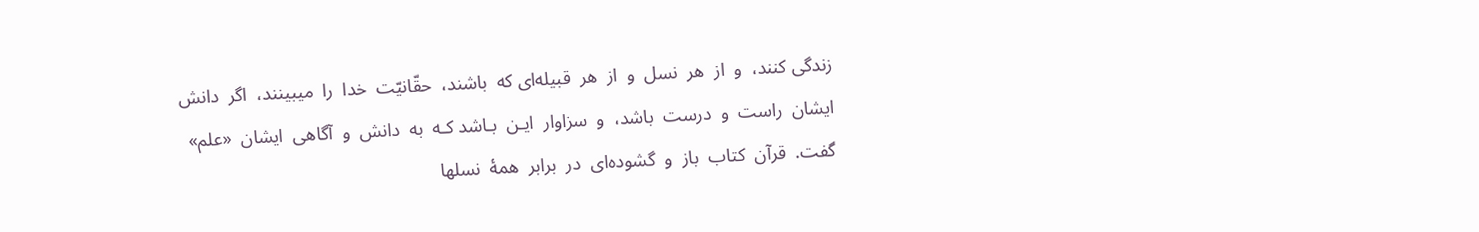زندگی ‌کنند،  و  از  هر  نسل  و  از  هر  قبیله‌ای‌ که  باشند،  حقّانیّت  خدا  را  میبینند،  اگر  دانش  ایشان  راست  و  درست  باشد،  و  سزاوار  ایـن  بـاشد کـه  به  دانش  و  آگاهی  ایشان  ‌«علم‌»  گفت‌.  قرآن  کتاب  باز  و  گشوده‌ای  در  برابر  همۀ  نسلها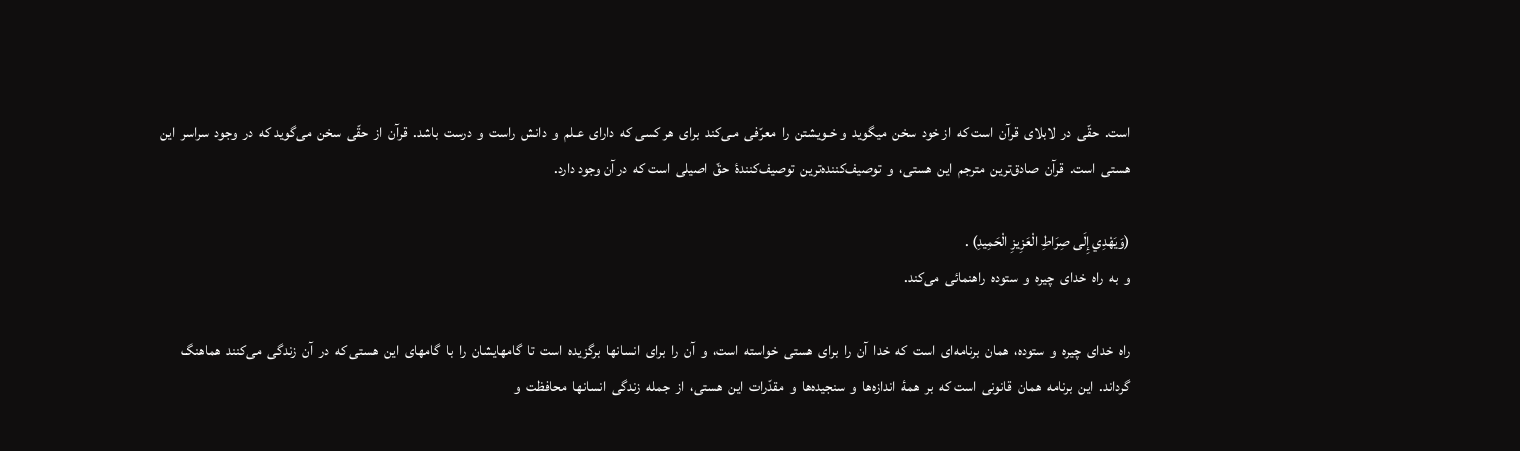است‌.  حقّی  در  لابلای  قرآن  است ‌که  از خود  سخن  میگوید  و خـویشتن  را  معرّفی  مـی‌کند  برای  هر کسی‌ که  دارای  عـلم  و  دانش  راست  و  درست  باشد.  قرآن  از  حقّی  سخن  می‌گوید که  در  وجود  سراسر  این  هستی  است‌.  قرآن  صادق‌ترین  مترجم  ا‌ین  هستی‌،  و  توصیف‌کننده‌ترین  توصیف‌کنندۀ  حقّ  اصیلی  است ‌که  در آن وجود دارد.

(وَيَهْدِي إِلَى صِرَاطِ الْعَزِيزِ الْحَمِيدِ) .
و  به  راه  خدای  چیره  و  ستوده  راهنمائی  می‌کند.

راه  خدای  چیره  و  ستوده‌،  همان  برنامه‌ای  است  که  خدا  آن  را  برای  هستی  خواسته  است‌،  و  آن  را  برای  انسانها  برگزیده  است  تا  گامهایشان  را  با  گامهای  این  هستی‌ که  در  آن  زندگی  می‌کنند  هماهنگ‌ گرداند.  این  برنامه  همان  قانونی  است ‌که  بر  همۀ  اندازه‌ها  و  سنجیده‌ها  و  مقدّرات  این  هستی‌،  از  جمله  زندگی  انسانها  محافظت  و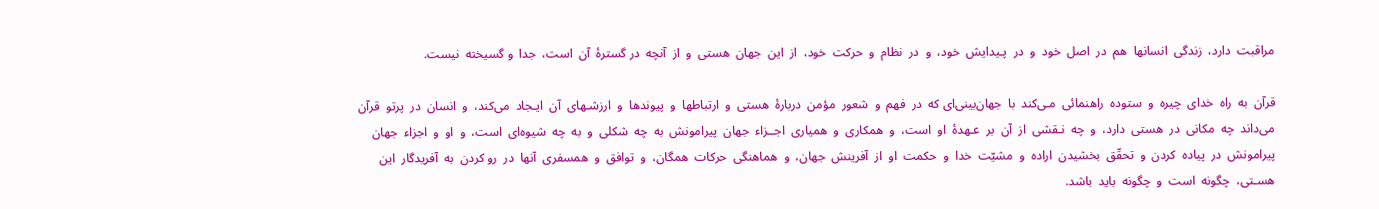مراقبت  دارد،  زندگی  انسانها  هم  در  اصل  خود  و  در  پـیدایش  خود،  و  در  نظام  و  حرکت  خود،  از  این  جهان  هستی  و  از  آنچه  در گسترۀ  آن  است‌،  جدا  و گسیخته  نیست‌.

قرآن  به  راه  خدای  چیره  و  ستوده  راهنمائی  مـی‌کند  با  جهان‌بینی‌ای‌ که  در  فهم  و  شعو‌ر  مؤمن  دربارۀ  هستی  و  ارتباطها  و  پیوندها  و  ارزشـهای  آن  ایـجاد  می‌کند،  و  انسان  در  پرتو  قرآن  می‌داند  چه  مکانی  در  هستی  دارد،  و  چه  نـقشی  از  آن  بر  عـهدۀ  او  است‌،  و  همکاری  و  همیاری  اجــزاء  جهان  پیرامونش  به  چه  شکلی  و  به  چه  شیوه‌ای  است‌،  و  او  و  اجزاء  جهان  پیرامونش  در  پیاده  کردن  و  تحقّق  بخشیدن  اراده  و  مشیّت  خدا  و  حکمت  او  از  آفرینش  جهان‌،  و  هماهنگی  حرکات  همگان‌،  و  توافق  و  همسفری  آنها  در  رو کردن  به  آفریدگار  این  هسـتی‌،  چگونه  است  و  چگونه  باید  باشد.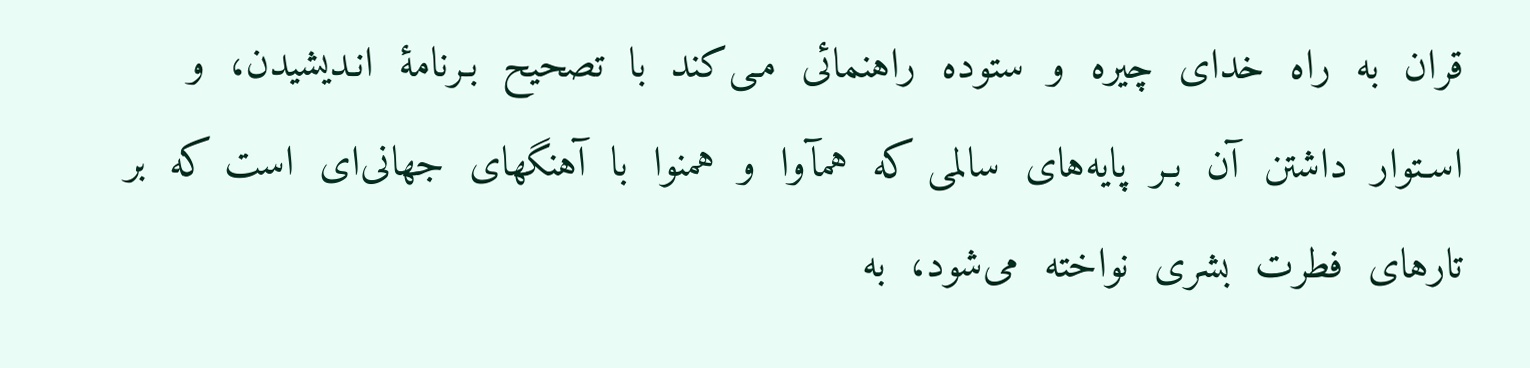قران  به  راه  خدای  چیره  و  ستوده  راهنمائی  مـی‌کند  با  تصحیح  بـرنامۀ  انـدیشیدن‌،  و  اسـتوار  داشتن  آن  بـر  پایه‌های  سالمی‌ که  همآوا  و  همنوا  با  آهنگهای  جهانی‌ای  است ‌که  بر  تارهای  فطرت  بشری  نواخته  می‌شود،  به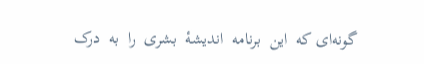گونه‌ای‌ که  این  برنامه  اندیشۀ  بشری  را  به  درک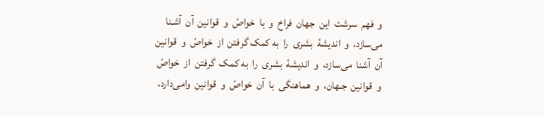و  فهم  سرشت  این  جهان  فراخ  و  با  خواصّ  و  قوانین  آن  آشـنا  می‌سازد،  و  اندیشۀ  بشری  را  به ‌کمک ‌گرفتن  از  خواصّ  و  قوانین  آن  آشنا  می‌سازد،  و  اندیشۀ  بشری  را  به ‌کمک  گرفتن  از  خواصّ  و  قوانین  جـهان‌،  و  هماهنگی  با  آن  خواصّ  و  قوانین  وامی‌دارد،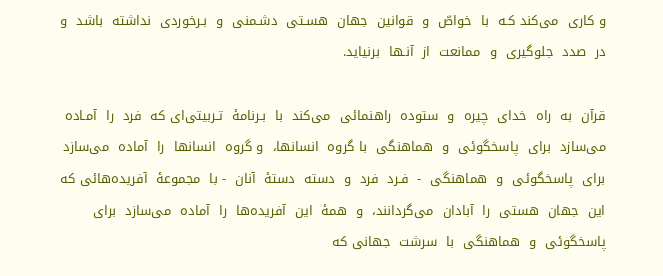و کاری  می‌کند کـه  با  خواصّ  و  قوانین  جهان  هسـتی  دشـمنی  و  بـرخوردی  نداشته  باشد  و  در  صدد  جلوگیری  و  ممانعت  از  آنـها  برنیا‌ید‌.

قرآن  به  راه  خدای  چیره  و  ستوده  راهنمائی  می‌کند  با  بـرنامۀ  تـربیتی‌ای ‌که  فرد  را  آمـاده  می‌سازد  برای  پاسخگوئی  و  هماهنگی  با گروه  انسانها،  و گروه  انسانها  را  آماده  می‌سازد  برای  پاسخگوئی  و  هماهنگی  -  فـرد  فرد  و  دسته  دستۀ  آنان  - با  مجموعۀ  آفریده‌هائی‌ که  این  جهان  هستی  را  آبادان  می‌گردانند،  و  همۀ  این  آفریده‌ها  را  آماده  می‌سازد  برای  پاسخگوئی  و  هماهنگی  با  سرشت  جهانی‌ که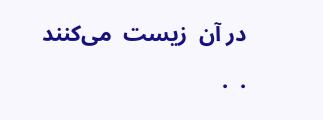در آن  زیست  می‌كنند  .  .